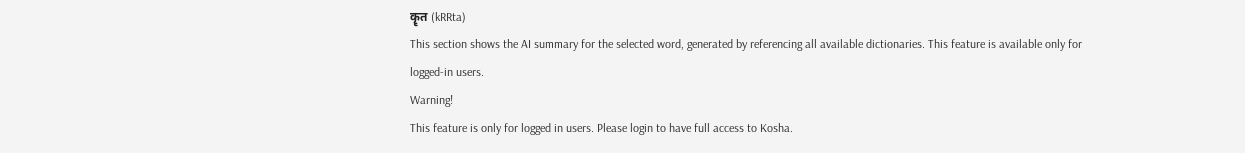कॄत (kRRta)
This section shows the AI summary for the selected word, generated by referencing all available dictionaries. This feature is available only for logged-in users.
Warning!
This feature is only for logged in users. Please login to have full access to Kosha.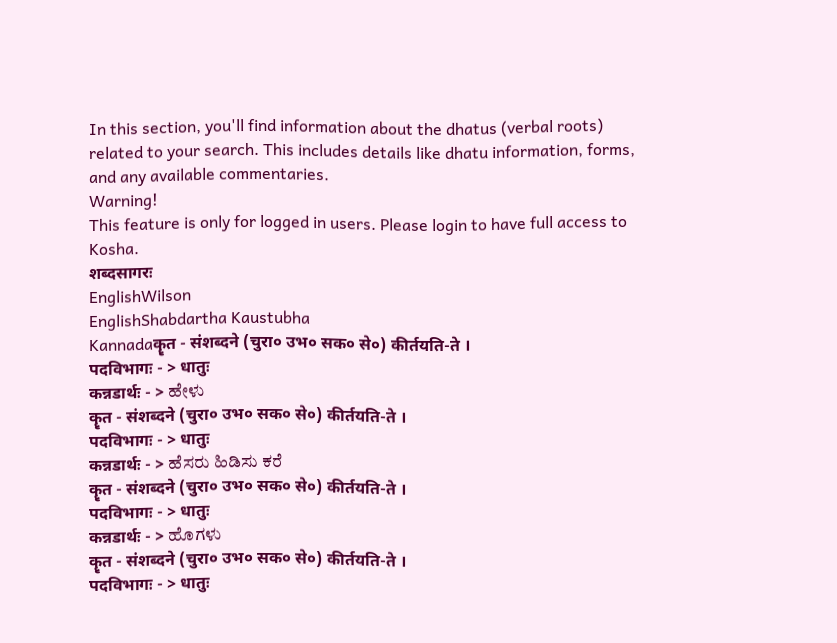In this section, you'll find information about the dhatus (verbal roots) related to your search. This includes details like dhatu information, forms, and any available commentaries.
Warning!
This feature is only for logged in users. Please login to have full access to Kosha.
शब्दसागरः
EnglishWilson
EnglishShabdartha Kaustubha
Kannadaकॄत - संशब्दने (चुरा० उभ० सक० से०) कीर्तयति-ते ।
पदविभागः - > धातुः
कन्नडार्थः - > ಹೇಳು
कॄत - संशब्दने (चुरा० उभ० सक० से०) कीर्तयति-ते ।
पदविभागः - > धातुः
कन्नडार्थः - > ಹೆಸರು ಹಿಡಿಸು ಕರೆ
कॄत - संशब्दने (चुरा० उभ० सक० से०) कीर्तयति-ते ।
पदविभागः - > धातुः
कन्नडार्थः - > ಹೊಗಳು
कॄत - संशब्दने (चुरा० उभ० सक० से०) कीर्तयति-ते ।
पदविभागः - > धातुः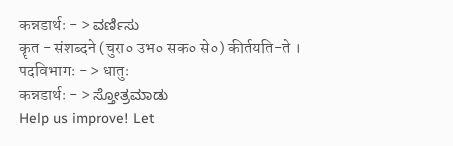कन्नडार्थः - > ವರ್ಣಿಸು
कॄत - संशब्दने (चुरा० उभ० सक० से०) कीर्तयति-ते ।
पदविभागः - > धातुः
कन्नडार्थः - > ಸ್ತೋತ್ರಮಾಡು
Help us improve! Let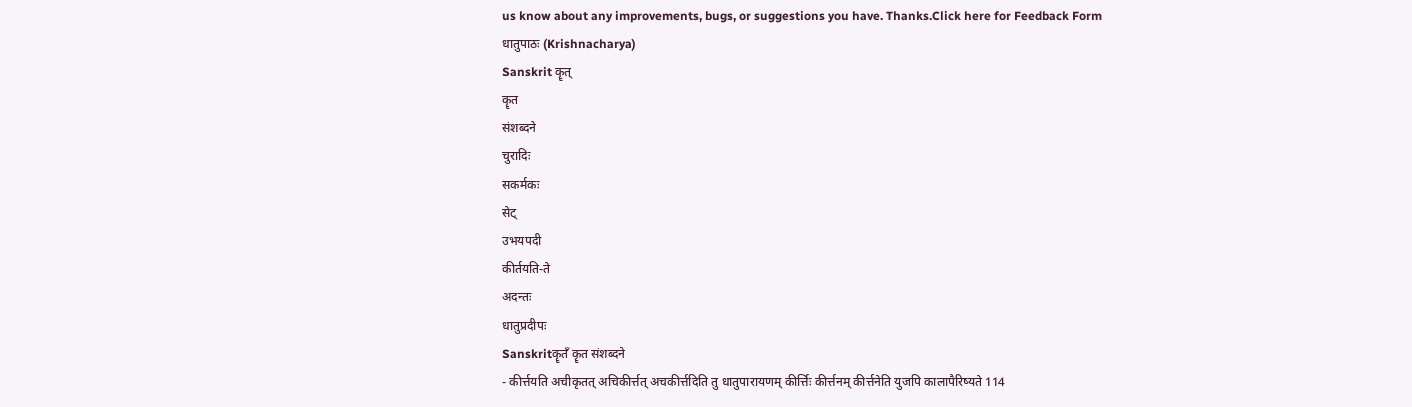us know about any improvements, bugs, or suggestions you have. Thanks.Click here for Feedback Form
धातुपाठः (Krishnacharya)
Sanskrit कॄत्
कॄत
संशब्दने
चुरादिः
सकर्मकः
सेट्
उभयपदी
कीर्तयति-ते
अदन्तः
धातुप्रदीपः
Sanskritकॄतँ कॄत संशब्दने
- कीर्त्तयति अचीकृतत् अचिकीर्त्तत् अचकीर्त्तदिति तु धातुपारायणम् कीर्त्तिः कीर्त्तनम् कीर्त्तनेति युजपि कालापैरिष्यते 114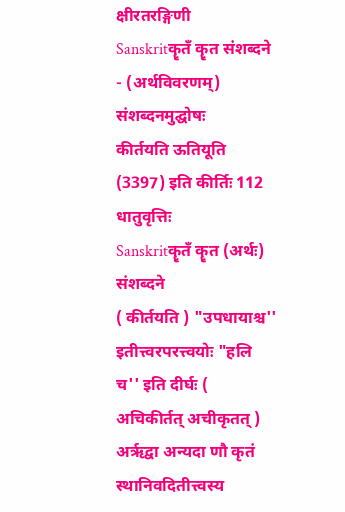क्षीरतरङ्गिणी
Sanskritकॄतँ कॄत संशब्दने
- (अर्थविवरणम्) संशब्दनमुद्घोषः
कीर्तयति ऊतियूति (3397) इति कीर्तिः 112
धातुवृत्तिः
Sanskritकॄतँ कॄत (अर्थः) संशब्दने
( कीर्तयति ) "उपधायाश्च'' इतीत्त्वरपरत्त्वयोः "हलि च'' इति दीर्घः ( अचिकीर्तत् अचीकृतत् ) अरृद्वा अन्यदा णौ कृतं स्थानिवदितीत्त्वस्य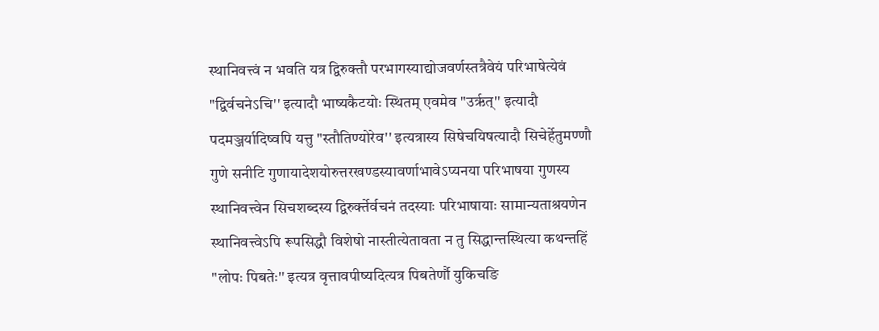स्थानिवत्त्वं न भवति यत्र द्विरुक्तौ परभागस्याद्योजवर्णस्तत्रैवेयं परिभाषेत्येवं "द्विर्वचनेऽचि'' इत्यादौ भाष्यकैटयोः स्थितम् एवमेव "उरृत्'' इत्यादौ पदमञ्जर्यादिष्वपि यत्तु "स्तौतिण्योरेव'' इत्यत्रास्य सिषेचयिषत्यादौ सिचेर्हेतुमण्णौ गुणे सनीटि गुणायादेशयोरुत्तरखण्डस्यावर्णाभावेऽप्यनया परिभाषया गुणस्य स्थानिवत्त्वेन सिचशब्दस्य द्विरुर्क्तेर्वचनं तदस्याः परिभाषायाः सामान्यताश्रयणेन स्थानिवत्त्वेऽपि रूपसिद्धौ विशेषो नास्तीत्येतावता न तु सिद्धान्तस्थित्या कथन्तहिं "लोपः पिबतेः'' इत्यत्र वृत्तावपीष्यदित्यत्र पिबतेर्णौ युकिचङि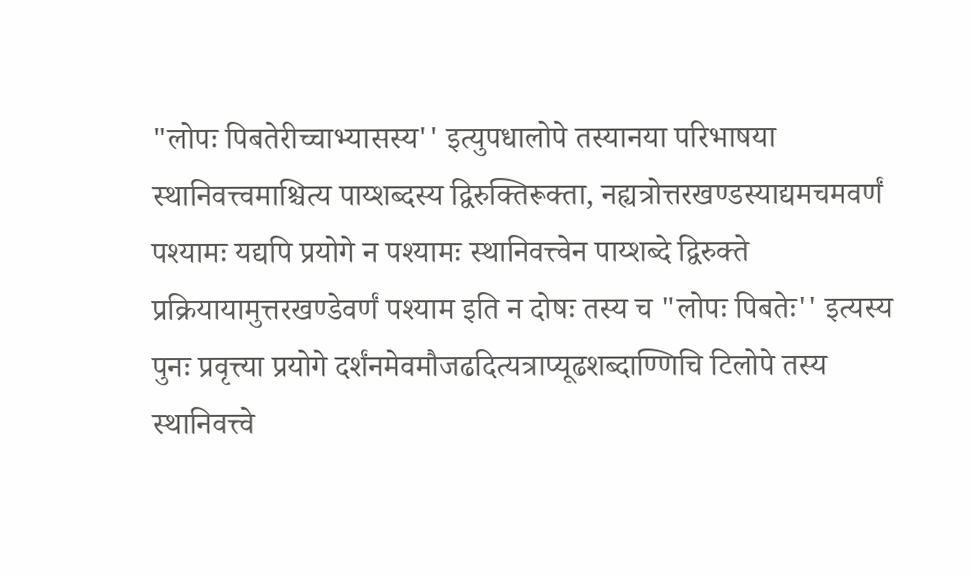"लोपः पिबतेरीच्चाभ्यासस्य'' इत्युपधालोपे तस्यानया परिभाषया स्थानिवत्त्वमाश्चित्य पाय्शब्दस्य द्विरुक्तिरूक्ता, नह्यत्रोत्तरखण्डस्याद्यमचमवर्णं पश्यामः यद्यपि प्रयोगे न पश्यामः स्थानिवत्त्वेन पाय्शब्दे द्विरुक्ते प्रक्रियायामुत्तरखण्डेवर्णं पश्याम इति न दोषः तस्य च "लोपः पिबतेः'' इत्यस्य पुनः प्रवृत्त्या प्रयोगे दर्शंनमेवमौजढदित्यत्राप्यूढशब्दाण्णिचि टिलोपे तस्य स्थानिवत्त्वे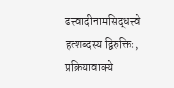ढत्त्वादीनामसिद्धत्त्वे हत्शब्दस्य द्विरुक्तिः, प्रक्रियावाक्ये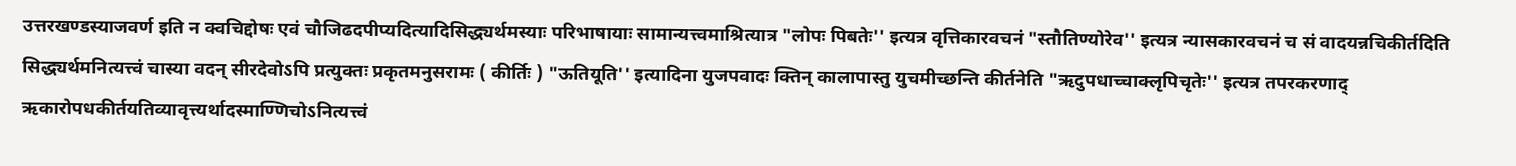उत्तरखण्डस्याजवर्ण इति न क्वचिद्दोषः एवं चौजिढदपीप्यदित्यादिसिद्ध्यर्थमस्याः परिभाषायाः सामान्यत्त्वमाश्रित्यात्र "लोपः पिबतेः'' इत्यत्र वृत्तिकारवचनं "स्तौतिण्योरेव'' इत्यत्र न्यासकारवचनं च सं वादयन्नचिकीर्तदिति सिद्ध्यर्थमनित्यत्त्वं चास्या वदन् सीरदेवोऽपि प्रत्युक्तः प्रकृतमनुसरामः ( कीर्तिः ) "ऊतियूति'' इत्यादिना युजपवादः क्तिन् कालापास्तु युचमीच्छन्ति कीर्तनेति "ऋदुपधाच्चाक्लृपिचृतेः'' इत्यत्र तपरकरणाद् ऋकारोपधकीर्तयतिव्यावृत्त्यर्थादस्माण्णिचोऽनित्यत्त्वं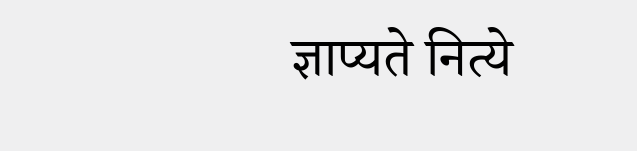ज्ञाप्यते नित्ये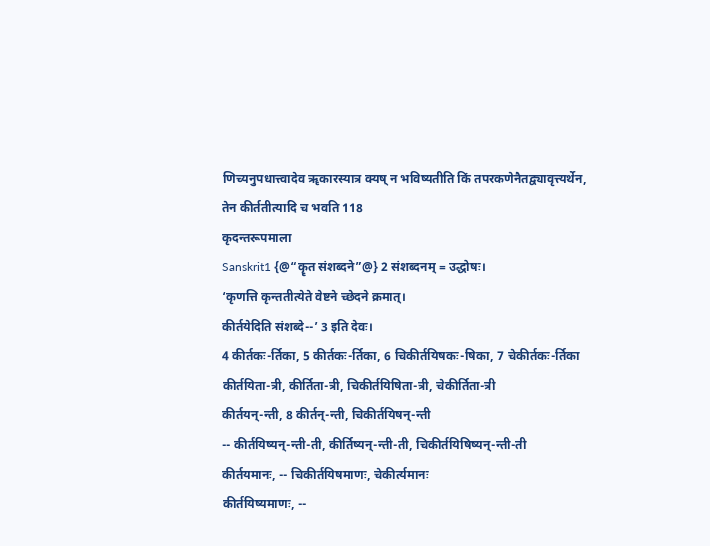णिच्यनुपधात्त्वादेव ॠकारस्यात्र क्यष् न भविष्यतीति किं तपरकणेनैतद्व्यावृत्त्यर्थेन, तेन कीर्ततीत्यादि च भवति 118
कृदन्तरूपमाला
Sanskrit1 {@“कॄत संशब्दने”@} 2 संशब्दनम् = उद्धोषः।
‘कृणत्ति कृन्ततीत्येते वेष्टने च्छेदने क्रमात्।
कीर्तयेदिति संशब्दे--’ 3 इति देवः।
4 कीर्तकः-र्तिका, 5 कीर्तकः-र्तिका, 6 चिकीर्तयिषकः-षिका, 7 चेकीर्तकः-र्तिका
कीर्तयिता-त्री, कीर्तिता-त्री, चिकीर्तयिषिता-त्री, चेकीर्तिता-त्री
कीर्तयन्-न्ती, 8 कीर्तन्-न्ती, चिकीर्तयिषन्-न्ती
-- कीर्तयिष्यन्-न्ती-ती, कीर्तिष्यन्-न्ती-ती, चिकीर्तयिषिष्यन्-न्ती-ती
कीर्तयमानः, -- चिकीर्तयिषमाणः, चेकीर्त्यमानः
कीर्तयिष्यमाणः, --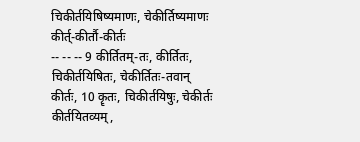चिकीर्तयिषिष्यमाणः, चेकीर्तिष्यमाणः
कीर्त्-कीर्तौ-कीर्तः
-- -- -- 9 कीर्तितम्-तः, कीर्तितः, चिकीर्तयिषितः, चेकीर्तितः-तवान्
कीर्तः, 10 कॄतः, चिकीर्तयिषुः, चेकीर्तः
कीर्तयितव्यम्,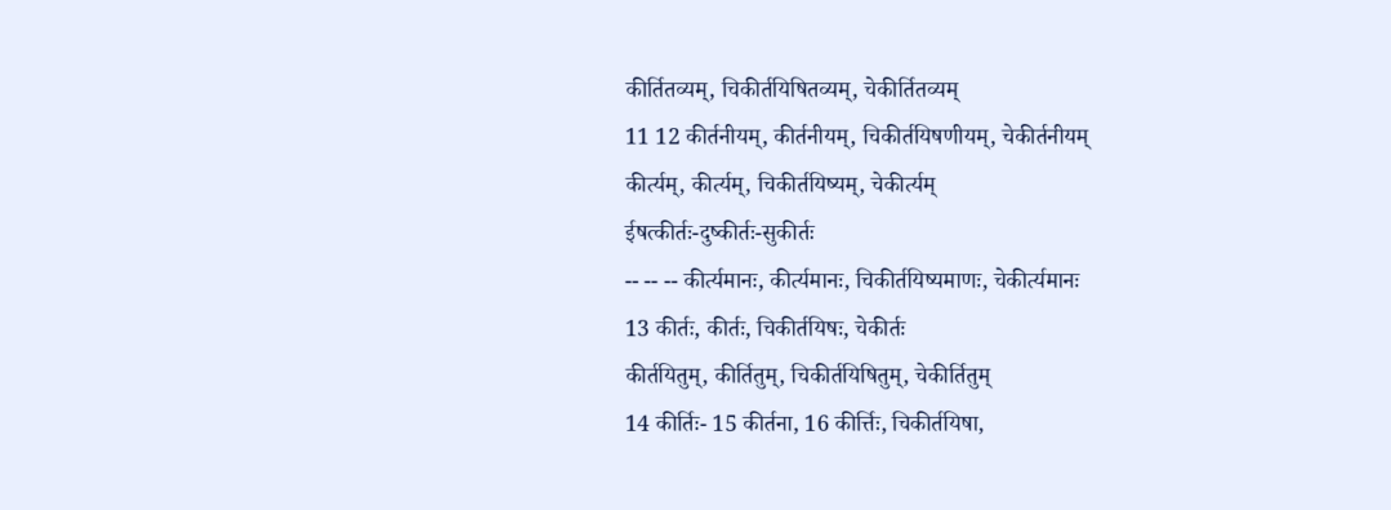कीर्तितव्यम्, चिकीर्तयिषितव्यम्, चेकीर्तितव्यम्
11 12 कीर्तनीयम्, कीर्तनीयम्, चिकीर्तयिषणीयम्, चेकीर्तनीयम्
कीर्त्यम्, कीर्त्यम्, चिकीर्तयिष्यम्, चेकीर्त्यम्
ईषत्कीर्तः-दुष्कीर्तः-सुकीर्तः
-- -- -- कीर्त्यमानः, कीर्त्यमानः, चिकीर्तयिष्यमाणः, चेकीर्त्यमानः
13 कीर्तः, कीर्तः, चिकीर्तयिषः, चेकीर्तः
कीर्तयितुम्, कीर्तितुम्, चिकीर्तयिषितुम्, चेकीर्तितुम्
14 कीर्तिः- 15 कीर्तना, 16 कीर्त्तिः, चिकीर्तयिषा,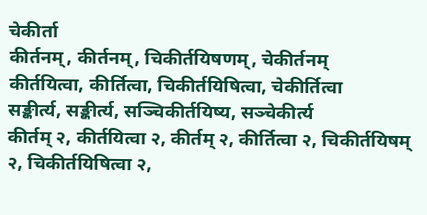चेकीर्ता
कीर्तनम्, कीर्तनम्, चिकीर्तयिषणम्, चेकीर्तनम्
कीर्तयित्वा, कीर्तित्वा, चिकीर्तयिषित्वा, चेकीर्तित्वा
सङ्कीर्त्य, सङ्कीर्त्य, सञ्चिकीर्तयिष्य, सञ्चेकीर्त्य
कीर्तम् २, कीर्तयित्वा २, कीर्तम् २, कीर्तित्वा २, चिकीर्तयिषम् २, चिकीर्तयिषित्वा २,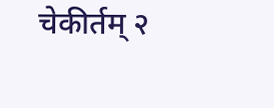चेकीर्तम् २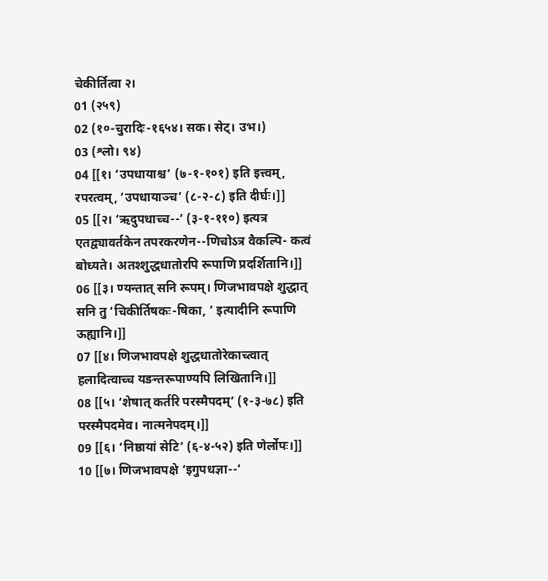चेकीर्तित्वा २।
01 (२५९)
02 (१०-चुरादिः-१६५४। सक। सेट्। उभ।)
03 (श्लो। ९४)
04 [[१। ‘उपधायाश्च’ (७-१-१०१) इति इत्त्वम्, रपरत्वम्, ‘उपधायाञ्च’ (८-२-८) इति दीर्घः।]]
05 [[२। ‘ऋदुपधाच्च--’ (३-१-११०) इत्यत्र एतद्व्यावर्तकेन तपरकरणेन--णिचोऽत्र वैकल्पि- कत्वं बोध्यते। अतश्शुद्धधातोरपि रूपाणि प्रदर्शितानि।]]
06 [[३। ण्यन्तात् सनि रूपम्। णिजभावपक्षे शुद्धात् सनि तु ‘चिकीर्तिषकः-षिका, ’ इत्यादीनि रूपाणि ऊह्यानि।]]
07 [[४। णिजभावपक्षे शुद्धधातोरेकाच्त्वात् हलादित्वाच्च यङन्तरूपाण्यपि लिखितानि।]]
08 [[५। ‘शेषात् कर्तरि परस्मैपदम्’ (१-३-७८) इति परस्मैपदमेव। नात्मनेपदम्।]]
09 [[६। ‘निष्ठायां सेटि’ (६-४-५२) इति णेर्लोपः।]]
10 [[७। णिजभावपक्षे ‘इगुपधज्ञा--’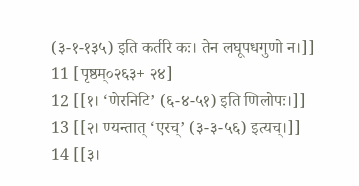(३-१-१३५) इति कर्तरि कः। तेन लघूपधगुणो न।]]
11 [पृष्ठम्०२६३+ २४]
12 [[१। ‘णेरनिटि’ (६-४-५१) इति णिलोपः।]]
13 [[२। ण्यन्तात् ‘एरच्’ (३-३-५६) इत्यच्।]]
14 [[३।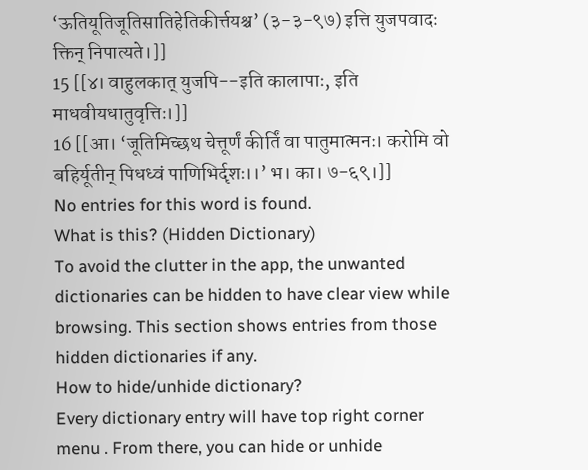‘ऊतियूतिजूतिसातिहेतिकीर्त्तयश्च’ (३-३-९७) इत्ति युजपवादः क्तिन् निपात्यते।]]
15 [[४। वाहुलकात् युजपि--इति कालापाः, इति माधवीयधातुवृत्तिः।]]
16 [[आ। ‘जूतिमिच्छथ चेत्तूर्णं कीर्तिं वा पातुमात्मनः। करोमि वो बहिर्यूतीन् पिधध्वं पाणिभिर्दृशः।।’ भ। का। ७-६९।]]
No entries for this word is found.
What is this? (Hidden Dictionary)
To avoid the clutter in the app, the unwanted dictionaries can be hidden to have clear view while browsing. This section shows entries from those hidden dictionaries if any.
How to hide/unhide dictionary?
Every dictionary entry will have top right corner menu . From there, you can hide or unhide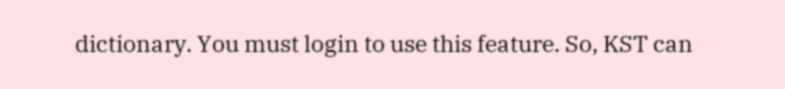dictionary. You must login to use this feature. So, KST can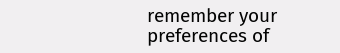remember your preferences of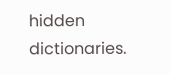hidden dictionaries.